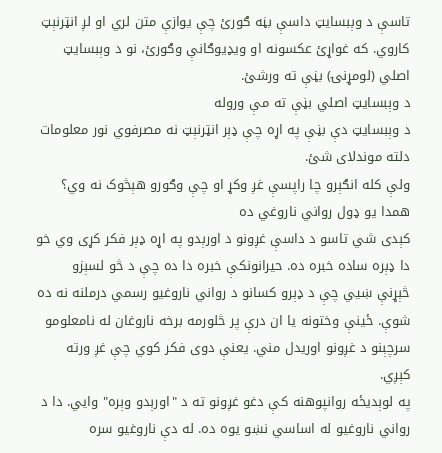تاسې د وېبسایټ داسې بڼه ګورئ چې یوازې متن لري او لږ انټرنېټ کاروي. که غواړئ عکسونه او ویډیوګانې وګورئ، نو د وېبسایټ اصلي (لومړنۍ) بڼې ته ورشئ.
د وېبسایټ اصلي بڼې ته مې وروله
د وېبسایټ دې بڼې په اړه چې ډېر انټرنېټ نه مصرفوي نور معلومات دلته موندلای شئ.
ولې کله انګېرو چا راپسې غږ وکړ او چې وګورو هېڅوک نه وي؟ همدا یو ډول رواني ناروغي ده
کېدی شي تاسو د داسې غږونو د اورېدو په اړه ډېر فکر کړی وي خو دا ډېره ساده خبره ده. حیرانونکې خبره دا ده چې د څو لسېزو څېړنې ښيي چې د ډېرو کسانو د رواني ناروغیو رسمي درملنه نه ده شوې. ځینې وختونه یا ان درې پر څلورمه برخه ناروغان له نامعلومو سرچېنو د غږونو اوریدل مني. یعنې دوی فکر کوي چې غږ ورته کېږي.
په لوېدیځه روانپوهنه کې دغو غږونو ته د "اورېدو وېره" وايي. دا د رواني ناروغیو له اساسي نښو یوه ده. له دې ناروغیو سره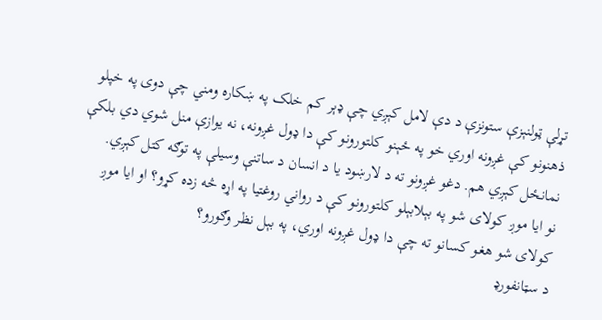تړلې ټولنېزې ستونزې د دې لامل کېږي چې ډېر کم خلک په ښکاره ومني چې دوی په خپلو ذهنونو کې غږونه اوري خو په ځېنو کلتورونو کې دا ډول غږونه، نه یوازې منل شوي دي بلکې نمانځل کېږي هم. دغو غږونو ته د لارښود یا د انسان د ساتنې وسیلې په توګه کتل کېږي.
نو ایا موږ کولای شو په بېلابېلو کلتورونو کې د رواني روغتیا په اړه څه زده کړو؟ او ایا موږ کولای شو هغو کسانو ته چې دا ډول غږونه اوري، په بېل نظر وګورو؟
د سټانفورډ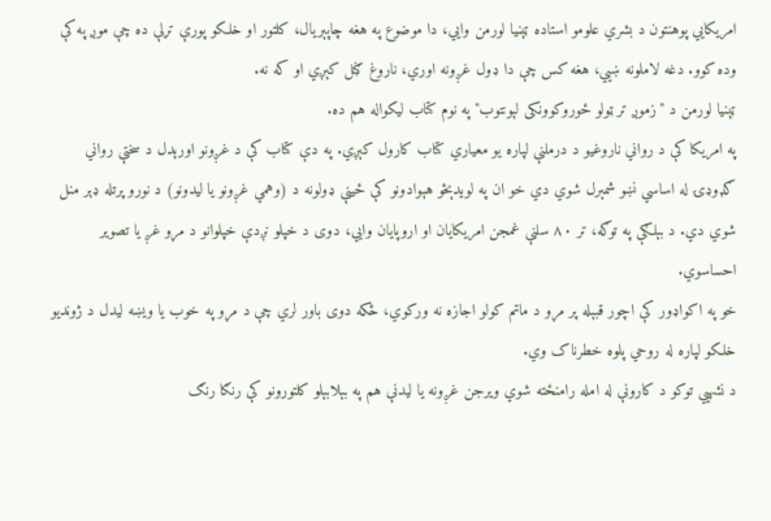امریکايي پوهنتون د بشري علومو استاده ټېنیا لورمن وایي، دا موضوع په هغه چاپېریال، کلتور او خلکو پورې تړلې ده چې موږ په کې وده کوو. دغه لاملونه ښيي، هغه کس چې دا ډول غږونه اوري، ناروغ ګڼل کېږي او که نه.
ټېنیا لورمن د "زموږ تر ټولو ځوروکوونکی لېونتوب" په نوم کتاب لیکواله هم ده.
په امریکا کې د رواني ناروغیو د درملنې لپاره یو معیاري کتاب کارول کېږي. په دې کتاب کې د غږونو اورېدل د سختې رواني ګډوډۍ له اساسي نښو شمېرل شوي دي خو ان په لویدېځو هېوادونو کې ځینې ډولونه د (وهمي غږونو یا لیدونو) د نورو پرتله ډېر منل شوي دي. د بېلګې په توګه، تر ۸۰ سلنې غمجن امریکایان او اروپایان وایي، دوی د خپلو نږدې خپلوانو د مړو غږ یا تصویر احساسوي.
خو په اکواډور کې اچور قبېله پر مړو د ماتم کولو اجازه نه ورکوي، ځکه دوی باور لري چې د مړو په خوب یا ویښه لیدل د ژوندیو خلکو لپاره له روحي پلوه خطرناک وي.
د نشهيي توکو د کارونې له امله رامنځته شوي ویرجن غږونه یا لیدنې هم په بېلابېلو کلتورونو کې رنګا رنګ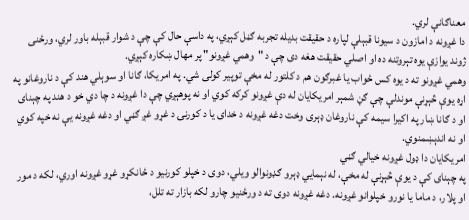معناګانې لري.
دا غږونه د امازون د سیونا قبېلې لپاره د حقیقت بدیله تجربه ګڼل کېږي، په داسې حال کې چې د شوار قبېله باور لري، ورځنی ژوند یوازې یوه تېروتنه ده او اصلي حقیقت هغه دی چې د "وهمي غږونو" پر مهال ښکاره کېږي.
وهمي غږونو ته د یوه کس ځواب یا غبرګون هم د کلتور له مخې توپیر کولی شي. په امریکا، ګانا او سوېلي هند کې د ناروغانو په اړه یوې څېړنې موندلې چې ګڼ شمېر امریکایان له دې غږونو کرکه کوي او نه پوهېږي چې دا غږونه د چا دي خو د هند په چېنای او د ګانا ښار په اکیرا سیمه کې ناروغان ډېری وخت دغه غږونه د خدای یا د کورنۍ د غړو غږ ګڼي او دغه غږونه یې نه خپه کوي او نه اندېښمنوي.
امریکایان دا ډول غږونه خیالي ګڼي
په چېنای کې د یوې څېړنې له مخې، له نېمایي ډېرو ګډونوالو ویلي، دوی د خپلو کورنیو د ځانکړو غړو غږونه اوري، لکه د مور او پلار، د ماما یا نورو خپلوانو غږونه. دغه غږونه دوی ته د ورځنیو چارو لکه بازار ته تلل،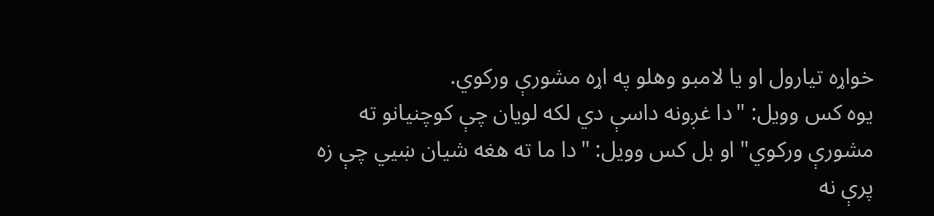خواړه تیارول او یا لامبو وهلو په اړه مشورې ورکوي.
یوه کس وویل: "دا غږونه داسې دي لکه لویان چې کوچنیانو ته مشورې ورکوي" او بل کس وویل: "دا ما ته هغه شیان ښيي چې زه پرې نه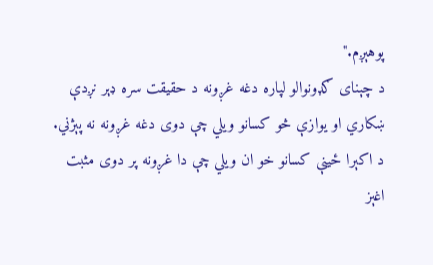پوهېږم."
د چېنای ګډونوالو لپاره دغه غږونه د حقیقت سره ډېر نږدې ښکاري او یوازې څو کسانو ویلي چې دوی دغه غږونه نه پېژني.
د اکېرا ځینې کسانو خو ان ویلي چې دا غږونه پر دوی مثبت اغېز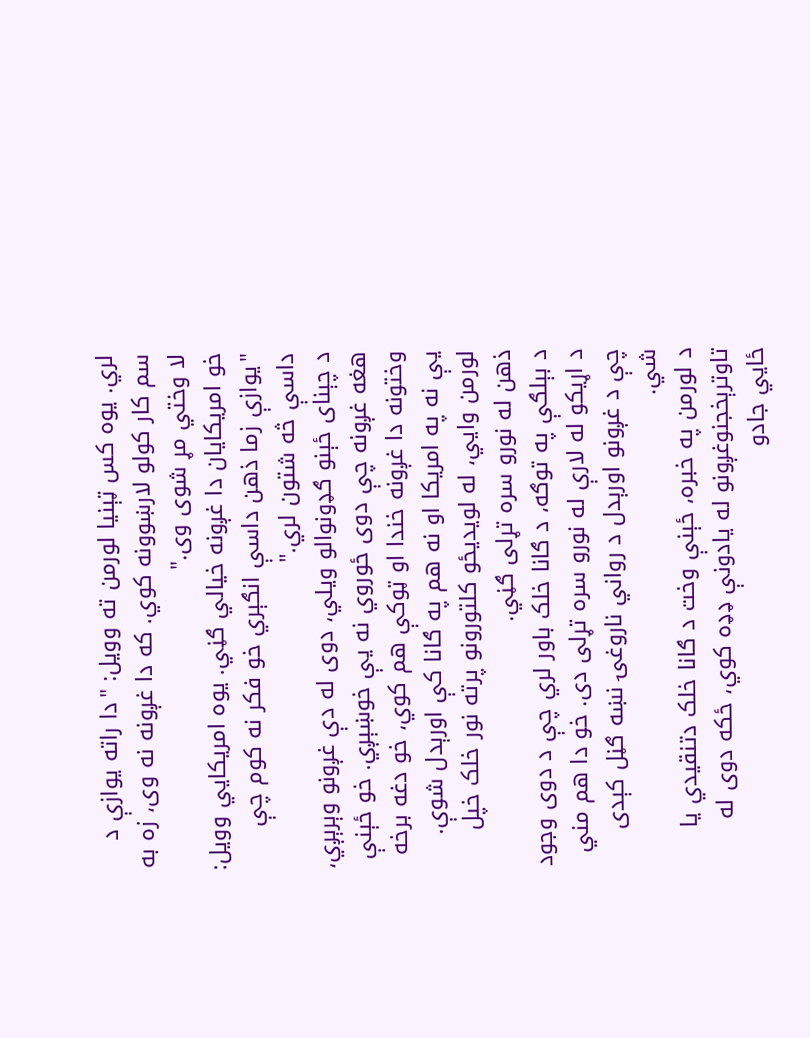لري. یوه کس ټېنیا لورمن ته وویل: "دا راته یوازې د سم کار کولو لارښوونه کوي. که دا غږونه نه وی، زه به لا وختي مړ شوی وی."
خو امریکایان دا غږونه خیالي ګڼي. یوه امریکایي وویل: "یوازې زما ذهن داسې انګېري خو فکر نه کوم چې داسې څه شتون لري."
د چېنای ځېنو ګډونوالو ویلي، دوی له دې غږونو وېرېږي، هغه غږونه چې دوی ځوروي نه یې خوښېږي. خو ځېنې وختونه دا غږونه خندا او ټوکې هم کوي، خو دغه برخه یې نه په امریکا او نه هم په ګانا کې اورېدل شوې.
لورمن وایي، له لویدیځو کلتورونو پرته نور خلک خپل ذهن له نورو سره تړلی ګڼي.
د بېلګې په توګه، د ګانا خلک باور لري چې د دوی وجود د اړیکو له لارې له نورو سره تړلی دی. خو دا هم مني چې د غږونو اورېدل د رواني ناروغۍ نښه ګڼل کېدی شي.
د لورمن په خبره، ځېنې وخت د ګانا خلک دتنقیدي یا تاوترېخجنوغږونو له یادونې ډډه کوي، ځکه دوی له ځایي جادو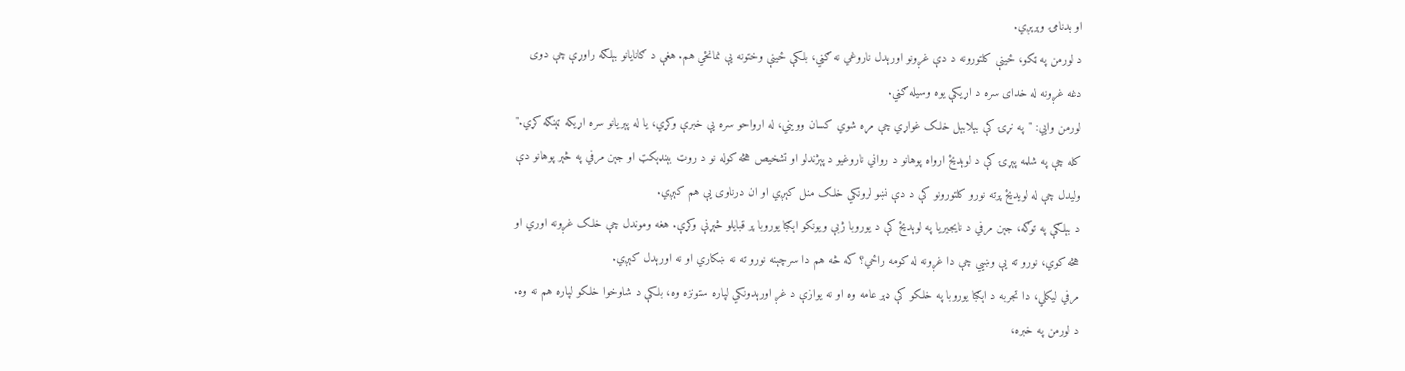او بدنامۍ وېرېږي.
د لورمن په ټکو، ځینې کلتورونه د دې غږونو اورېدل ناروغي نه ګڼي، بلکې ځینې وختونه یې نمانځي هم. هغې د ګانایانو بېلګه راوړې چې دوی دغه غږونه له خدای سره د اړیکې یوه وسیله ګڼي.
لورمن وايي: "په نړۍ کې بېلابېل خلک غواړي چې مړه شوي کسان وویني، له ارواحو سره یې خبرې وکړي، یا له پېریانو سره اړیکه ټېنګه کړي."
کله چې په شلمه پېړۍ کې د لوېدیځ ارواه پوهانو د رواني ناروغیو د پېژندلو او تشخیص هڅه کوله نو د روټ بېنډېکټ او جېن مرفي په څېر پوهانو دې ولیدل چې له لویدیځ پرته نورو کلتورونو کې د دې نښو لرونکي خلک منل کېږي او ان درناوی یې هم کېږي.
د بېلګې په توګه، جېن مرفي د نایجیریا په لوېدیځ کې د یوروبا ژبې ویونکو اېګبا یوروبا پر قبایلو څېړنې وکړې. هغه وموندل چې خلک غږونه اوري او هڅه کوي، نورو ته یې وښيي چې دا غږونه له کومه راځي؟ که څه هم دا سرچېنه نورو ته نه ښکاري او نه اورېدل کېږي.
مرفي لیکلي، دا تجربه د اېګبا یوروبا په خلکو کې ډېر عامه وه او نه یوازې د غږ اورېدونکي لپاره ستونزه وه، بلکې د شاوخوا خلکو لپاره هم نه وه.
د لورمن په خبره،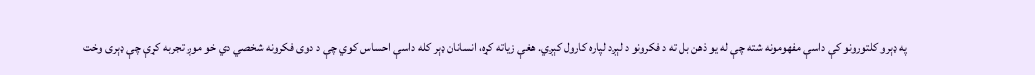په ډېرو کلتورونو کې داسې مفهومونه شته چې له یو ذهن بل ته د فکرونو د لېږد لپاره کارول کېږي. هغې زیاته کړه، انسانان ډېر کله داسې احساس کوي چې د دوی فکرونه شخصي دي خو موږ تجربه کړې چې ډېری وخت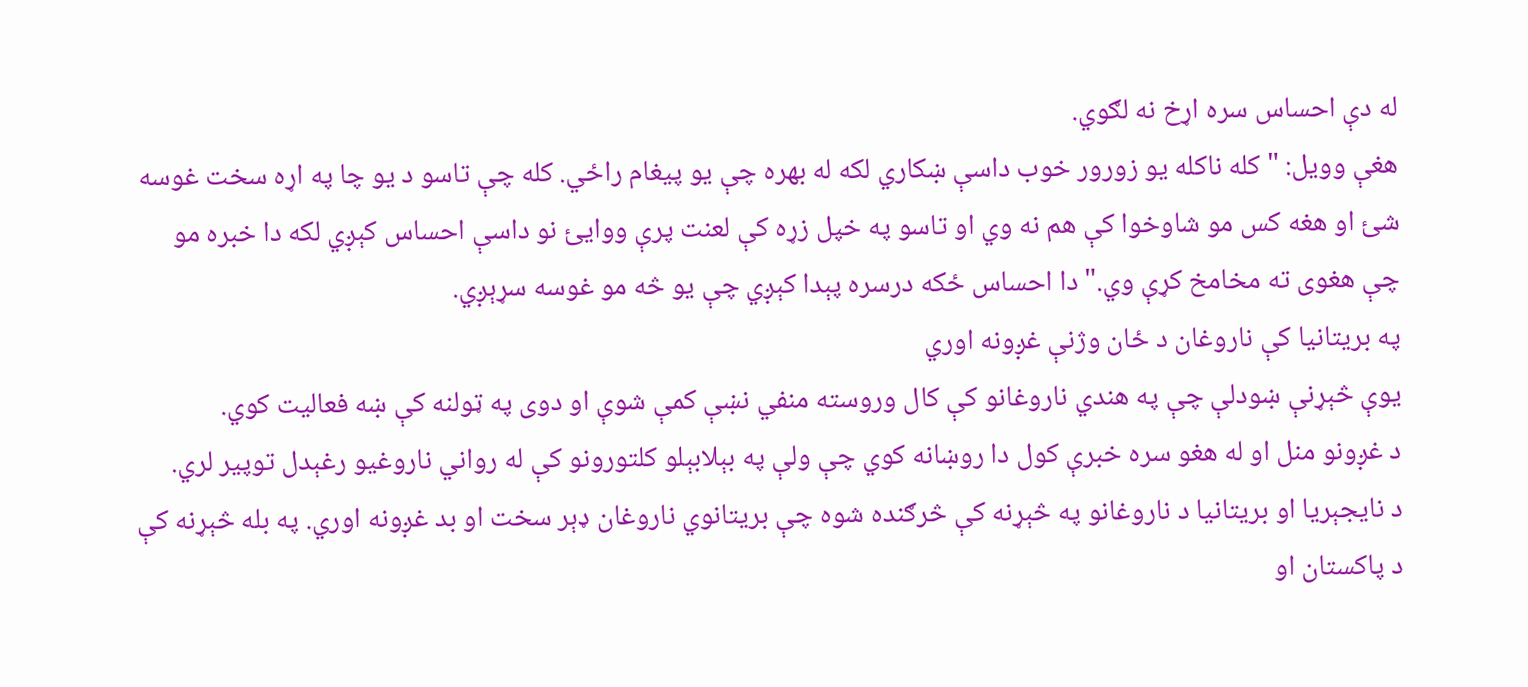له دې احساس سره اړخ نه لګوي.
هغې وویل: "کله ناکله یو زورور خوب داسې ښکاري لکه له بهره چې یو پیغام راځي. کله چې تاسو د یو چا په اړه سخت غوسه شئ او هغه کس مو شاوخوا کې هم نه وي او تاسو په خپل زړه کې لعنت پرې ووايئ نو داسې احساس کېږي لکه دا خبره مو چې هغوی ته مخامخ کړې وي." دا احساس ځکه درسره پېدا کېږي چې یو څه مو غوسه سړېږي.
په بریتانیا کې ناروغان د ځان وژنې غږونه اوري
یوې څېړنې ښودلې چې په هندي ناروغانو کې کال وروسته منفي نښې کمې شوې او دوی په ټولنه کې ښه فعالیت کوي.
د غږونو منل او له هغو سره خبرې کول دا روښانه کوي چې ولې په بېلابېلو کلتورونو کې له رواني ناروغیو رغېدل توپیر لري.
د نایجېریا او بریتانیا د ناروغانو په څېړنه کې څرګنده شوه چې بریتانوي ناروغان ډېر سخت او بد غږونه اوري. په بله څېړنه کې د پاکستان او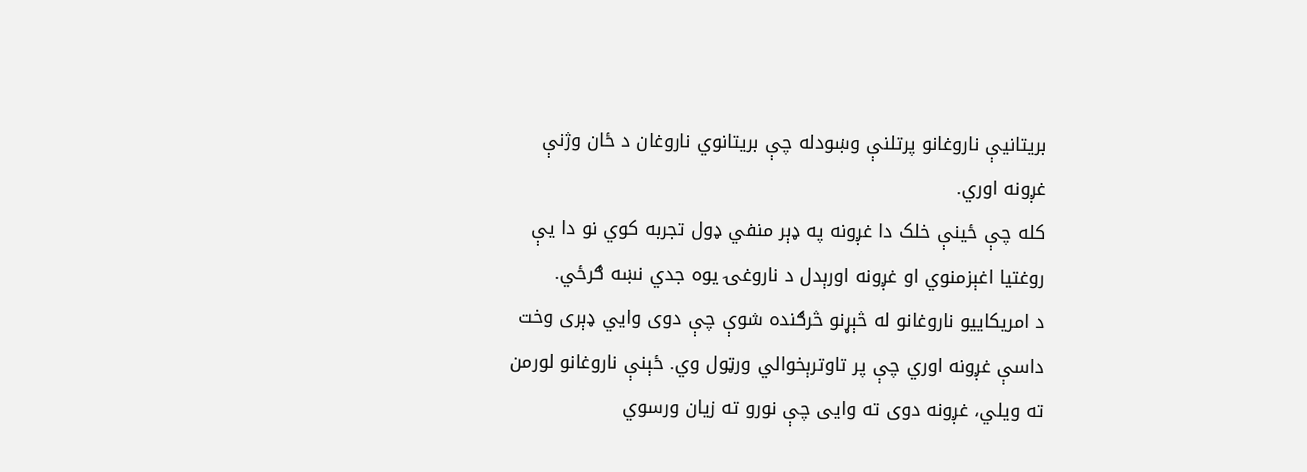بریتانیې ناروغانو پرتلنې وښودله چې بریتانوي ناروغان د ځان وژنې غږونه اوري.
کله چې ځینې خلک دا غږونه په ډېر منفي ډول تجربه کوي نو دا یې روغتیا اغېزمنوي او غږونه اورېدل د ناروغۍ یوه جدي نښه ګرځي.
د امریکايیو ناروغانو له څېړنو څرګنده شوې چې دوی وايي ډېری وخت داسې غږونه اوري چې پر تاوترېخوالي ورټول وي. ځېنې ناروغانو لورمن ته ویلي، غږونه دوی ته وایی چې نورو ته زیان ورسوي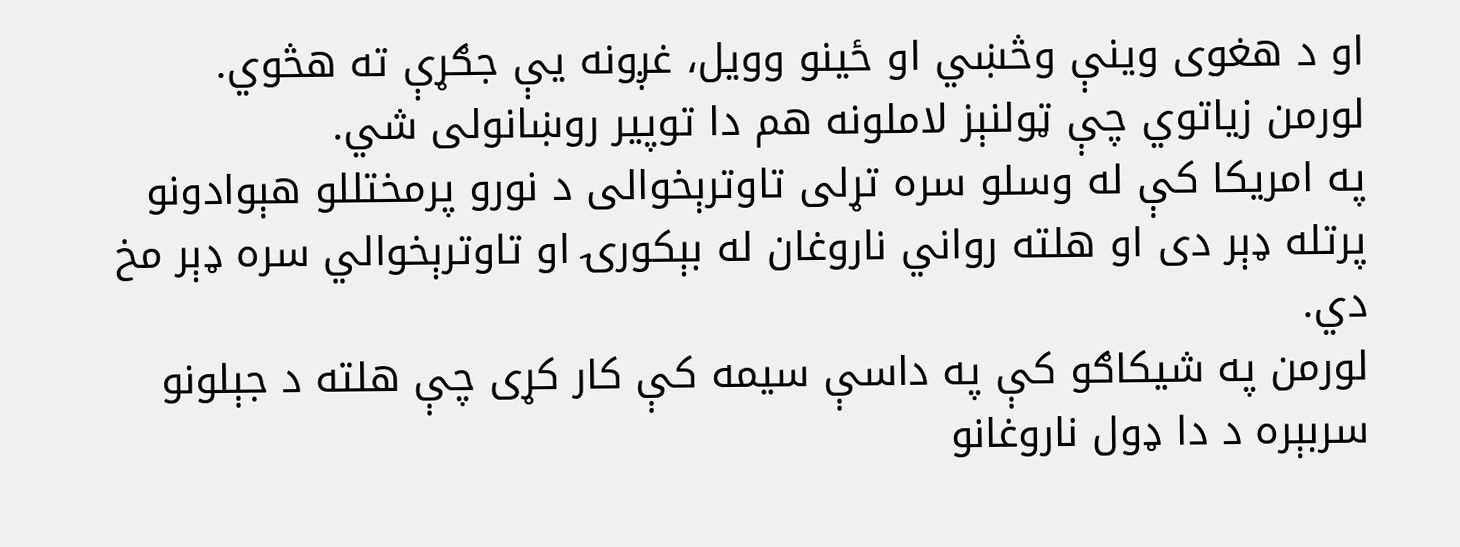او د هغوی وینې وڅښي او ځینو وویل، غږونه یې جګړې ته هڅوي.
لورمن زیاتوي چې ټولنېز لاملونه هم دا توپیر روښانولی شي.
په امریکا کې له وسلو سره تړلی تاوترېخوالی د نورو پرمختللو هېوادونو پرتله ډېر دی او هلته رواني ناروغان له بېکورۍ او تاوترېخوالي سره ډېر مخ دي.
لورمن په شیکاګو کې په داسې سیمه کې کار کړی چې هلته د جېلونو سربېره د دا ډول ناروغانو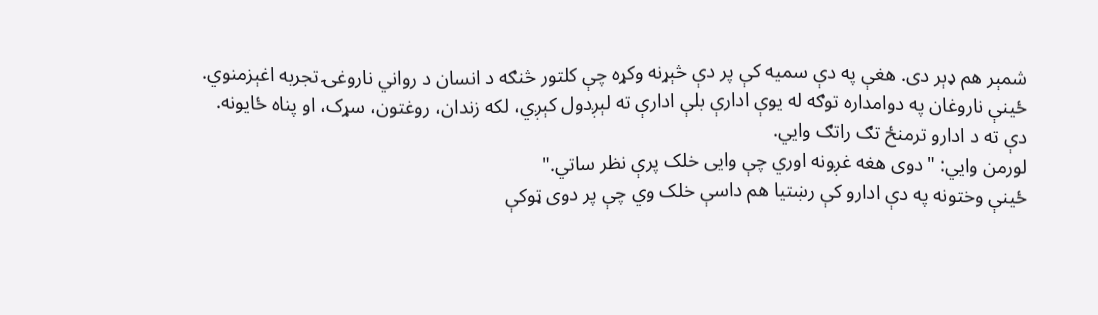شمېر هم ډېر دی. هغې په دې سمیه کې پر دې څېړنه وکړه چې کلتور څنګه د انسان د رواني ناروغۍ تجربه اغېزمنوي.
ځینې ناروغان په دوامداره توګه له یوې ادارې بلې ادارې ته لېږدول کېږي، لکه زندان، روغتون، سړک، او پناه ځایونه. دې ته د ادارو ترمنځ تګ راتګ وايي.
لورمن وايي: "دوی هغه غږونه اوري چې وایی خلک پرې نظر ساتي."
ځینې وختونه په دې ادارو کې رښتیا هم داسې خلک وي چې پر دوی ټوکې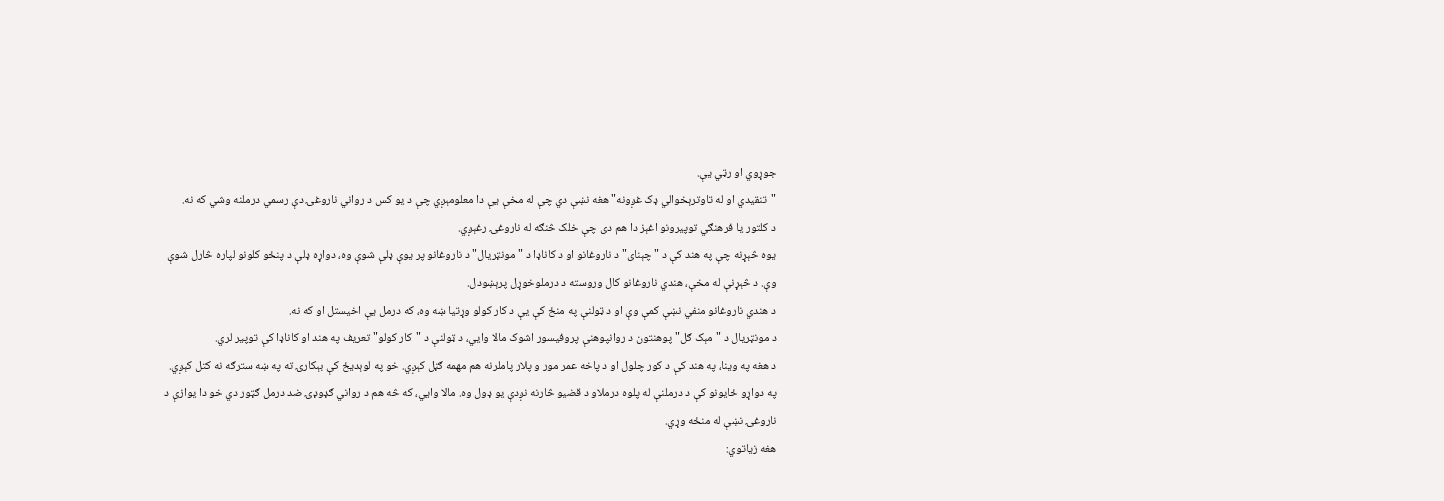جوړوي او رټي یې.
"تنقیدي او له تاوترېخوالي ډک غږونه" هغه نښې دي چې له مخې یې دا معلومېږي چې د یو کس د رواني ناروغۍ دې رسمي درملنه وشي که نه.
د کلتور یا فرهنګي توپیرونو اغېز دا هم دی چې خلک څنګه له ناروغۍ رغېږي.
یوه څېړنه چې په هند کې د "چېنای" د ناروغانو او د کاناډا د "مونټریال" د ناروغانو پر یوې ډلې شوې وه، دواړه ډلې د پنځو کلونو لپاره څارل شوې وې. د څېړنې له مخې، هندي ناروغانو کال وروسته د درملوخوړل پرېښودل.
د هندي ناروغانو منفي نښې کمې وې او د ټولنې په منځ کې یې د کار کولو وړتیا ښه وه، که درمل یې اخیستل او که نه.
د مونټریال د "مېک ګل" پوهنتون د روانپوهنې پروفیسور اشوک مالا وایي، د ټولنې د "کار کولو" تعریف په هند او کاناډا کې توپیر لري.
د هغه په وینا، په هند کې د کور چلول او د پاخه عمر مور و پلار پاملرنه هم مهمه ګڼل کېږي. خو په لوېدیځ کې بېکارۍ ته په ښه سترګه نه کتل کېږي.
په دواړو ځایونو کې د درملنې له پلوه درملاو د قضیو څارنه نږدې یو ډول وه. مالا وايي، که څه هم د رواني ګډوډۍ ضد درمل ګټور دي خو دا یوازې د ناروغۍ نښې له منځه وړي.
هغه زیاتوي: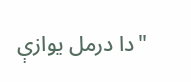"دا درمل یوازې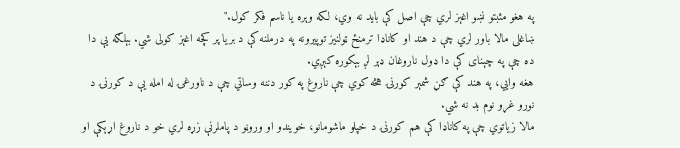په هغو مثبتو نښو اغېز لري چې اصل کې باید نه وي، لکه وېره یا ناسم فکر کول."
ښاغلی مالا باور لري چې د هند او کاناډا ترمنځ ټولنیز توپیرونه په درملنه کې د بریا پر کچه اغېز کولی شي. بېلګه یې دا ده چې په چېنای کې دا ډول ناروغان ډېر لږ بېکوره کېږي.
هغه وايي، په هند کې ګڼ شمېر کورنۍ هڅه کوي چې ناروغ په کور دننه وساتي چې د ناورغۍ له امله یې د کورنۍ د نورو غړو نوم بد نه شي.
مالا زیاتوي چې په کاناډا کې هم کورنۍ د خپلو ماشومانو، خویندو او وروڼو د پاملرنې زړه لري خو د ناروغ اړېکې او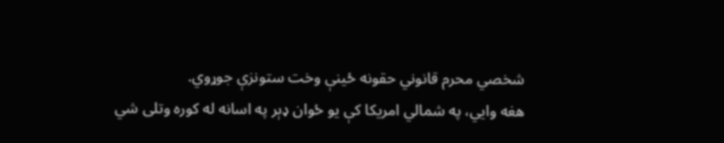شخصي محرم قانوني حقونه ځینې وخت ستونزې جوړوي.
هغه وايي، په شمالي امریکا کې یو ځوان ډېر په اسانه له کوره وتلی شي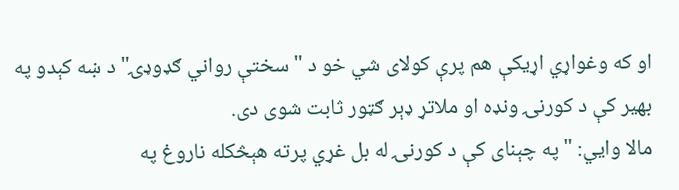او که وغواړي اړیکې هم پرې کولای شي خو د "سختې رواني ګډوډۍ" د ښه کېدو په بهیر کې د کورنۍ ونډه او ملاتړ ډېر ګټور ثابت شوی دی.
مالا وايي: "په چېنای کې د کورنۍ له بل غړي پرته هېڅکله ناروغ په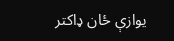یوازې ځان ډاکتر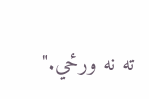ته نه ورځي."